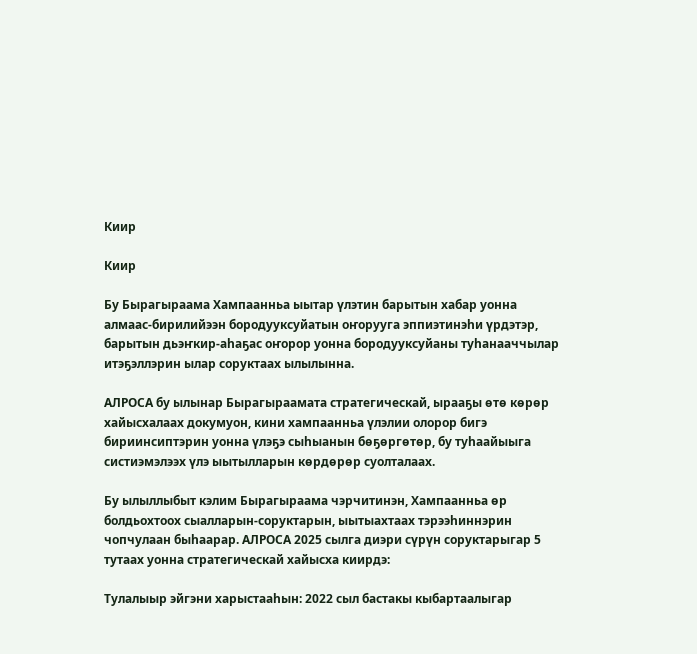Киир

Киир

Бу Бырагыраама Хампаанньа ыытар үлэтин барытын хабар уонна алмаас-бирилийээн бородууксуйатын оҥорууга эппиэтинэһи үрдэтэр, барытын дьэҥкир-аһаҕас оҥорор уонна бородууксуйаны туһанааччылар итэҕэллэрин ылар соруктаах ылылынна.

АЛРОСА бу ылынар Бырагыраамата стратегическай, ырааҕы өтө көрөр хайысхалаах докумуон, кини хампаанньа үлэлии олорор бигэ бириинсиптэрин уонна үлэҕэ сыһыанын бөҕөргөтөр, бу туһаайыыга систиэмэлээх үлэ ыытылларын көрдөрөр суолталаах.

Бу ылыллыбыт кэлим Бырагыраама чэрчитинэн, Хампаанньа өр болдьохтоох сыалларын-соруктарын, ыытыахтаах тэрээһиннэрин чопчулаан быһаарар. АЛРОСА 2025 сылга диэри сүрүн соруктарыгар 5 тутаах уонна стратегическай хайысха киирдэ:

Тулалыыр эйгэни харыстааһын: 2022 сыл бастакы кыбартаалыгар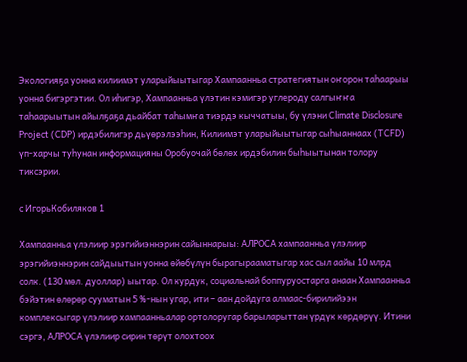Экологияҕа уонна килиимэт уларыйыытыгар Хампаанньа стратегиятын оҥорон таһаарыы уонна бигэргэтии. Ол иһигэр, Хампаанньа үлэтин кэмигэр углероду салгыҥҥа таһаарыытын айылҕаҕа дьайбат таһымҥа тиэрдэ кыччатыы, бу үлэни Climate Disclosure Project (CDP) ирдэбилигэр дьүөрэлээһин, Килиимэт уларыйыытыгар сыһыаннаах (TCFD) үп-харчы туһунан информацияны Оробуочай бөлөх ирдэбилин быһыытынан толору тиксэрии.

с ИгорьКобиляков 1

Хампаанньа үлэлиир эрэгийиэннэрин сайыннарыы: АЛРОСА хампаанньа үлэлиир эрэгийиэннэрин сайдыытын уонна өйөбүлүн бырагырааматыгар хас сыл аайы 10 млрд солк. (130 мөл. дуоллар) ыытар. Ол курдук, социальнай боппуруостарга анаан Хампаанньа бэйэтин өлөрөр сууматын 5 %-нын угар, ити – аан дойдуга алмаас-бирилийээн комплексыгар үлэлиир хампаанньалар ортолоругар барыларыттан үрдүк көрдөрүү. Итини сэргэ, АЛРОСА үлэлиир сирин төрүт олохтоох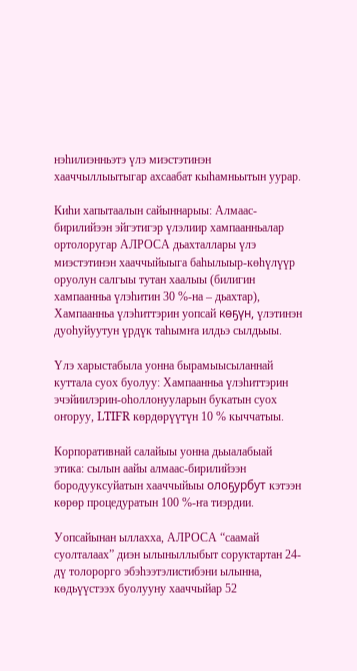нэһилиэнньэтэ үлэ миэстэтинэн хааччыллыытыгар ахсаабат кыһамньытын уурар.

Киһи хапытаалын сайыннарыы: Алмаас-бирилийээн эйгэтигэр үлэлиир хампаанньалар ортолоругар АЛРОСА дьахталлары үлэ миэстэтинэн хааччыйыыга баһылыыр-көһүлүүр оруолун салгыы тутан хаалыы (билигин хампаанньа үлэһитин 30 %-на – дьахтар), Хампаанньа үлэһиттэрин уопсай көҕүн, үлэтинэн дуоһуйуутун үрдүк таһымҥа илдьэ сылдьыы.

Үлэ харыстабыла уонна бырамыысыланнай куттала суох буолуу: Хампаанньа үлэһиттэрин эчэйиилэрин-оһоллонууларын букатын суох оҥоруу, LTIFR көрдөрүүтүн 10 % кыччатыы.

Корпоративнай салайыы уонна дьыалабыай этика: сылын аайы алмаас-бирилийээн бородууксуйатын хааччыйыы олоҕурбут кэтээн көрөр процедуратын 100 %-ҥа тиэрдии.

Уопсайынан ыллахха, АЛРОСА “саамай суолталаах” диэн ылыныллыбыт соруктартан 24-дү толорорго эбэһээтэлистибэни ылынна, көдьүүстээх буолууну хааччыйар 52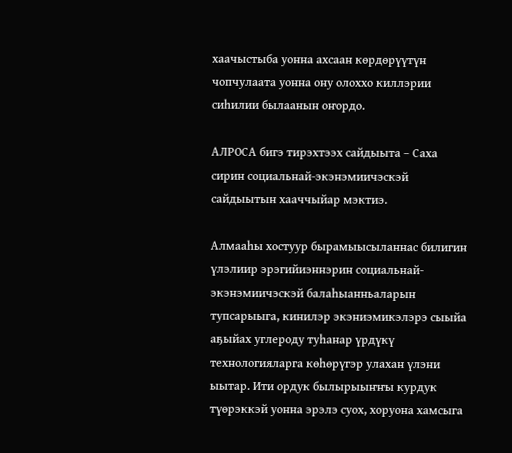хаачыстыба уонна ахсаан көрдөрүүтүн чопчулаата уонна ону олоххо киллэрии сиһилии былаанын оҥордо.

АЛРОСА бигэ тирэхтээх сайдыыта – Саха сирин социальнай-экэнэмиичэскэй сайдыытын хааччыйар мэктиэ.

Алмааһы хостуур бырамыысыланнас билигин үлэлиир эрэгийиэннэрин социальнай-экэнэмиичэскэй балаһыанньаларын тупсарыыга, кинилэр экэниэмикэлэрэ сыыйа аҕыйах углероду туһанар үрдүкү технологияларга көһөрүгэр улахан үлэни ыытар. Ити ордук былырыыҥҥы курдук түөрэккэй уонна эрэлэ суох, хоруона хамсыга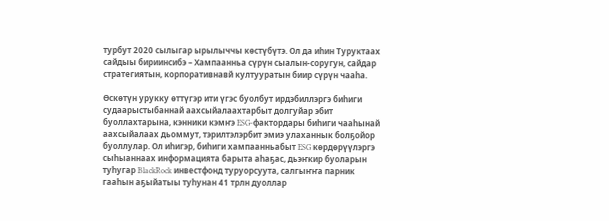турбут 2020 сылыгар ырылыччы көстүбүтэ. Ол да иһин Туруктаах сайдыы бириинсибэ – Хампаанньа сүрүн сыалын-соругун, сайдар стратегиятын, корпоративнавй култууратын биир сүрүн чааһа.

Өскөтүн урукку өттүгэр ити үгэс буолбут ирдэбиллэргэ биһиги судаарыстыбаннай аахсыйалаахтарбыт долгуйар эбит буоллахтарына, кэнники кэмҥэ ESG-фактордары биһиги чааһынай аахсыйалаах дьоммут, тэрилтэлэрбит эмиэ улаханнык болҕойор буоллулар. Ол иһигэр, биһиги хампаанньабыт ESG көрдөрүүлэргэ сыһыаннаах информацията барыта аһаҕас, дьэҥкир буоларын туһугар BlackRock инвестфонд туруорсуута, салгыҥҥа парник гааһын аҕыйатыы туһунан 41 трлн дуоллар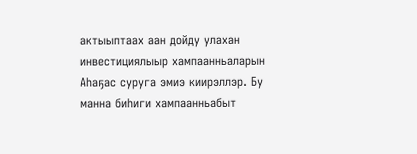актыыптаах аан дойду улахан инвестициялыыр хампаанньаларын Аһаҕас суруга эмиэ киирэллэр. Бу манна биһиги хампаанньабыт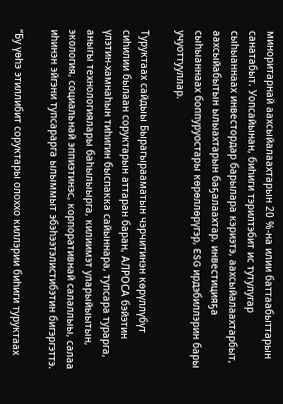миноритарнай аахсыйалаахтарын 20 %-на илии баттаабыттарын санатабыт. Уопсайынан, биһиги тэрилтэбит ис тутулугар сыһыаннаах инвестордар барылара кэриэтэ, аахсыйалаахтарбыт, аахсыйабытын ылыахтарын баҕалаахтар, инвестицияҕа сыһыаннаах боппуруостары көрөллөрүгэр, ESG ирдэбиллэрин бары учуоттууллар.

Туруктаах сайдыы Бырагырааматын чэрчитинэн көрүллүбүт сиһилии былаан соруктарын аттаран баран, АЛРОСА бэйэтин үлэтин-хамнаһын тиһигин быспакка сайыннара, тупсара турарга, аныгы технологиялары баһылыырга, килиимэт уларыйыытын, экология, социальнай эппиэтинэс, корпоративнай салаллыы, салаа иһинэн эйгэни тупсарарга ылыммыт эбэһээтэлистибэтин бигэргэттэ.

“Бу үөһэ этиллибит соруктары олоххо киллэрии биһиги туруктаах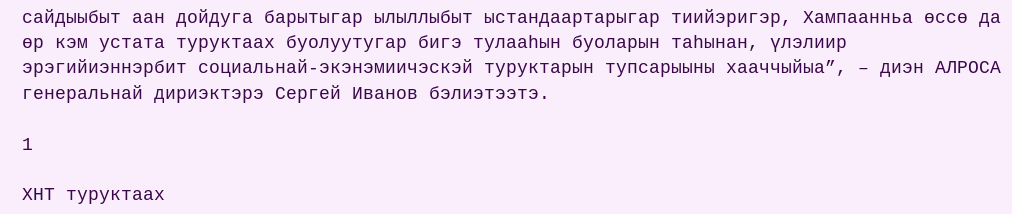сайдыыбыт аан дойдуга барытыгар ылыллыбыт ыстандаартарыгар тиийэригэр, Хампаанньа өссө да өр кэм устата туруктаах буолуутугар бигэ тулааһын буоларын таһынан, үлэлиир эрэгийиэннэрбит социальнай-экэнэмиичэскэй туруктарын тупсарыыны хааччыйыа”, – диэн АЛРОСА генеральнай дириэктэрэ Сергей Иванов бэлиэтээтэ.

1

ХНТ туруктаах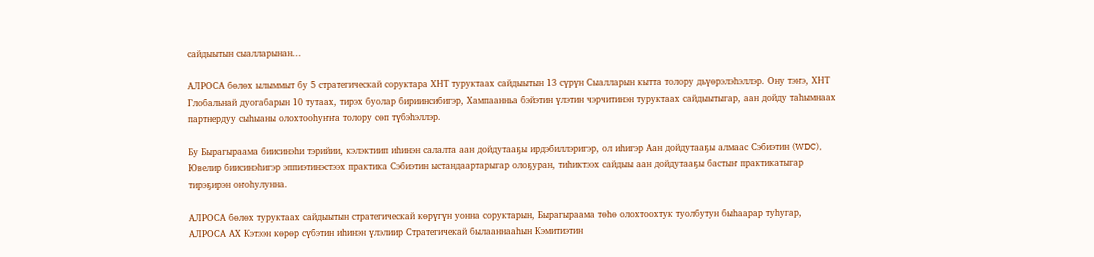сайдыытын сыалларынан...

АЛРОСА бөлөх ылыммыт бу 5 стратегическай соруктара ХНТ туруктаах сайдыытын 13 сүрүн Сыалларын кытта толору дьүөрэлэһэллэр. Ону тэҥэ, ХНТ Глобальнай дуогабарын 10 тутаах, тирэх буолар бириинсибигэр, Хампаанньа бэйэтин үлэтин чэрчитинэн туруктаах сайдыытыгар, аан дойду таһымнаах партнердуу сыһыаны олохтооһуҥҥа толору сөп түбэһэллэр.

Бу Бырагыраама биисинэһи тэрийии, кэлэктиип иһинэн салалта аан дойдутааҕы ирдэбиллэригэр, ол иһигэр Аан дойдутааҕы алмаас Сэбиэтин (WDC), Ювелир биисинэһигэр эппиэтинэстээх практика Сэбиэтин ыстандаартарыгар олоҕуран, тиһиктээх сайдыы аан дойдутааҕы бастыҥ практикатыгар тирэҕирэн оҥоһулунна.

АЛРОСА бөлөх туруктаах сайдыытын стратегическай көрүгүн уонна соруктарын, Бырагыраама төһө олохтоохтук туолбутун быһаарар туһугар, АЛРОСА АХ Кэтээн көрөр сүбэтин иһинэн үлэлиир Стратегичекай былааннааһын Кэмитиэтин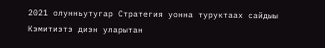2021 олунньутугар Стратегия уонна туруктаах сайдыы Кэмитиэтэ диэн уларытан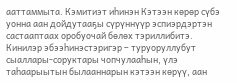ааттаммыта. Кэмитиэт иһинэн Кэтээн көрөр сүбэ уонна аан дойдутааҕы сүрүннүүр эспиэрдэртэн састааптаах оробуочай бөлөх тэриллибитэ. Кинилэр эбээһинэстэригэр – туруоруллубут сыаллары-соруктары чопчулааһын, үлэ таһаарыытын былааннарын кэтээн көрүү, аан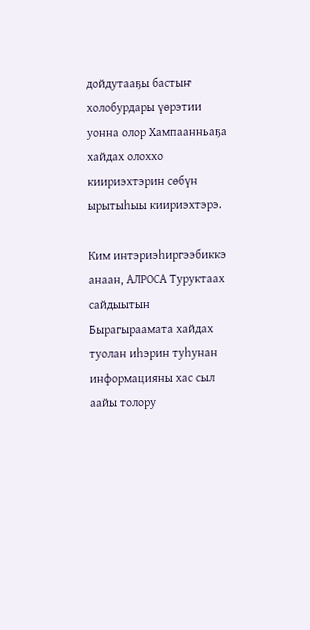дойдутааҕы бастыҥ холобурдары үөрэтии уонна олор Хампаанньаҕа хайдах олоххо киириэхтэрин сөбүн ырытыһыы киириэхтэрэ.

Ким интэриэһиргээбиккэ анаан, АЛРОСА Туруктаах сайдыытын Бырагыраамата хайдах туолан иһэрин туһунан информацияны хас сыл аайы толору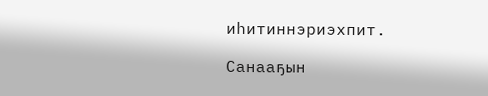иһитиннэриэхпит.

Санааҕын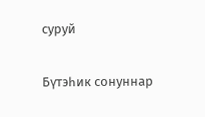суруй

Бүтэһик сонуннар